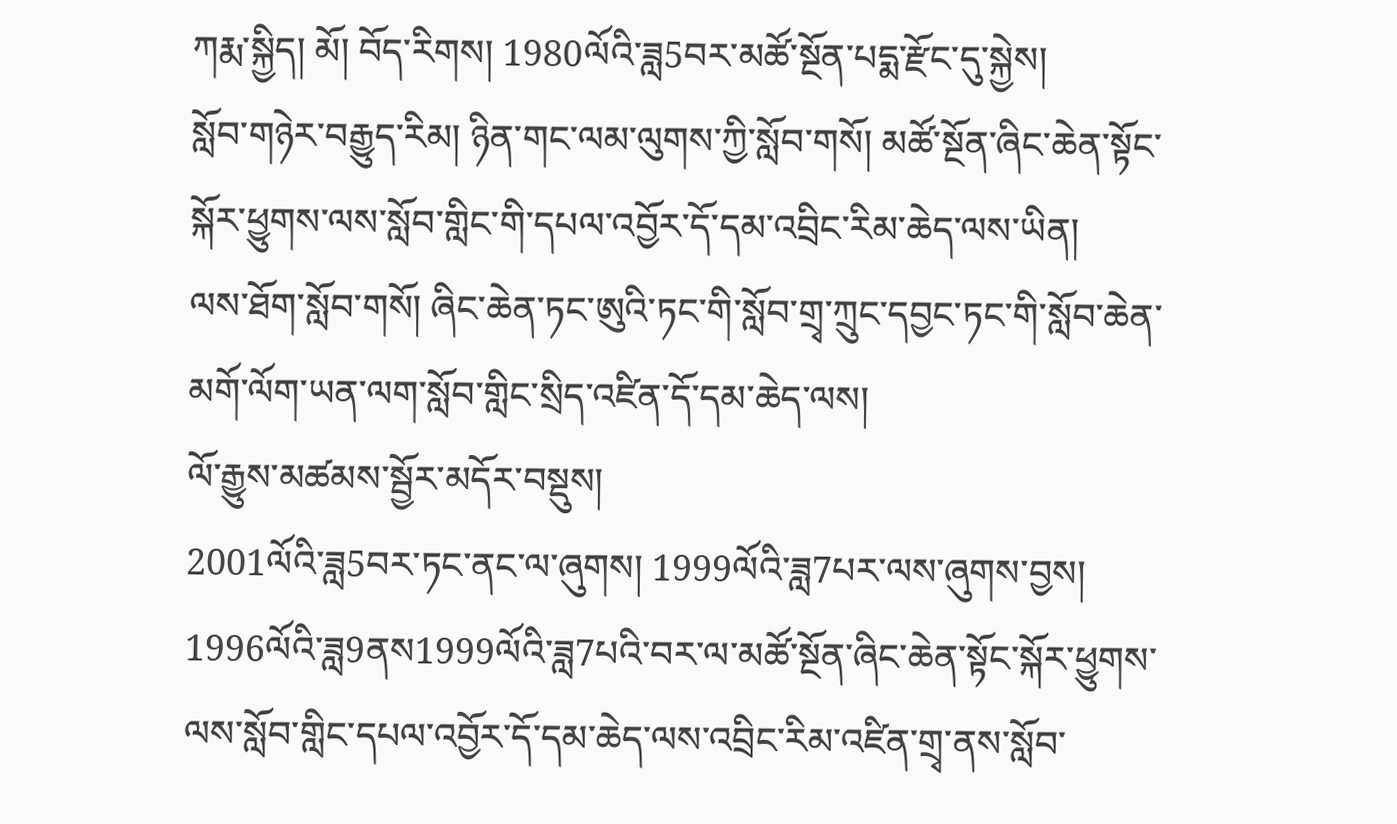ཀརྨ་སྐྱིད། མོ། བོད་རིགས། 1980ལོའི་ཟླ5བར་མཚོ་སྔོན་པདྨ་རྫོང་དུ་སྐྱེས།
སློབ་གཉེར་བརྒྱུད་རིམ། ཉིན་གང་ལམ་ལུགས་ཀྱི་སློབ་གསོ། མཚོ་སྔོན་ཞིང་ཆེན་སྟོང་སྐོར་ཕྱུགས་ལས་སློབ་གླིང་གི་དཔལ་འབྱོར་དོ་དམ་འབྲིང་རིམ་ཆེད་ལས་ཡིན།
ལས་ཐོག་སློབ་གསོ། ཞིང་ཆེན་ཏང་ཨུའི་ཏང་གི་སློབ་གྲྭ་ཀྲུང་དབྱང་ཏང་གི་སློབ་ཆེན་མགོ་ལོག་ཡན་ལག་སློབ་གླིང་སྲིད་འཛིན་དོ་དམ་ཆེད་ལས།
ལོ་རྒྱུས་མཚམས་སྦྱོར་མདོར་བསྡུས།
2001ལོའི་ཟླ5བར་ཏང་ནང་ལ་ཞུགས། 1999ལོའི་ཟླ7པར་ལས་ཞུགས་བྱས།
1996ལོའི་ཟླ9ནས1999ལོའི་ཟླ7པའི་བར་ལ་མཚོ་སྔོན་ཞིང་ཆེན་སྟོང་སྐོར་ཕྱུགས་ལས་སློབ་གླིང་དཔལ་འབྱོར་དོ་དམ་ཆེད་ལས་འབྲིང་རིམ་འཛིན་གྲྭ་ནས་སློབ་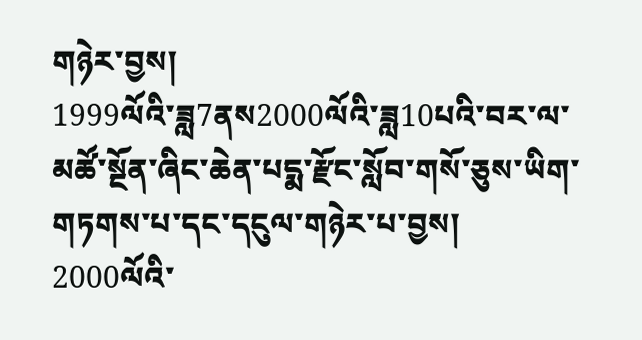གཉེར་བྱས།
1999ལོའི་ཟླ7ནས2000ལོའི་ཟླ10པའི་བར་ལ་མཚོ་སྔོན་ཞིང་ཆེན་པདྨ་རྫོང་སློབ་གསོ་ཅུས་ཡིག་གཏགས་པ་དང་དངུལ་གཉེར་པ་བྱས།
2000ལོའི་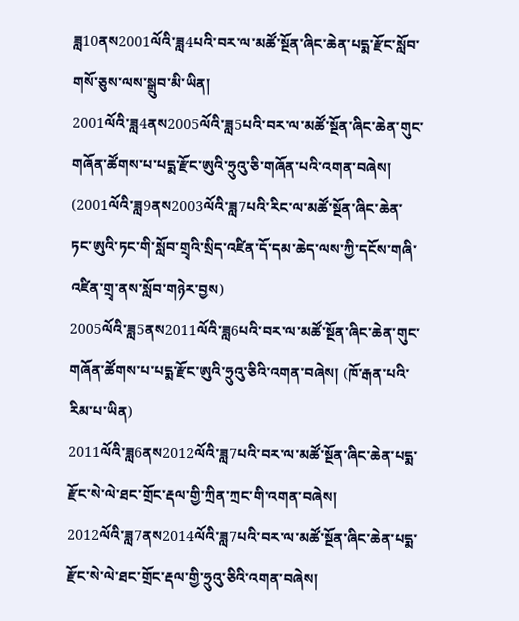ཟླ10ནས2001ལོའི་ཟླ4པའི་བར་ལ་མཚོ་སྔོན་ཞིང་ཆེན་པདྨ་རྫོང་སློབ་གསོ་ཅུས་ལས་སྒྲུབ་མི་ཡིན།
2001ལོའི་ཟླ4ནས2005ལོའི་ཟླ5པའི་བར་ལ་མཚོ་སྔོན་ཞིང་ཆེན་གུང་གཞོན་ཚོགས་པ་པདྨ་རྫོང་ཨུའི་ཧྲུའུ་ཅི་གཞོན་པའི་འགན་བཞེས།
(2001ལོའི་ཟླ9ནས2003ལོའི་ཟླ7པའི་རིང་ལ་མཚོ་སྔོན་ཞིང་ཆེན་ཏང་ཨུའི་ཏང་གི་སློབ་གྲྭའི་སྲིད་འཛིན་དོ་དམ་ཆེད་ལས་ཀྱི་དངོས་གཞི་འཛིན་གྲྭ་ནས་སློབ་གཉེར་བྱས)
2005ལོའི་ཟླ5ནས2011ལོའི་ཟླ6པའི་བར་ལ་མཚོ་སྔོན་ཞིང་ཆེན་གུང་གཞོན་ཚོགས་པ་པདྨ་རྫོང་ཨུའི་ཧྲུའུ་ཅིའི་འགན་བཞེས། (ཁོ་རྒན་པའི་རིམ་པ་ཡིན)
2011ལོའི་ཟླ6ནས2012ལོའི་ཟླ7པའི་བར་ལ་མཚོ་སྔོན་ཞིང་ཆེན་པདྨ་རྫོང་སེ་ལེ་ཐང་གྲོང་རྡལ་གྱི་ཀྲིན་ཀྲང་གི་འགན་བཞེས།
2012ལོའི་ཟླ7ནས2014ལོའི་ཟླ7པའི་བར་ལ་མཚོ་སྔོན་ཞིང་ཆེན་པདྨ་རྫོང་སེ་ལེ་ཐང་གྲོང་རྡལ་གྱི་ཧྲུའུ་ཅིའི་འགན་བཞེས།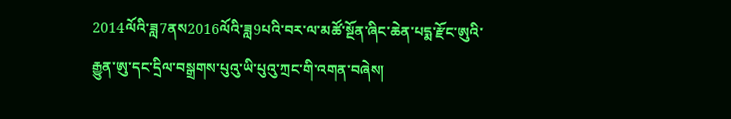2014ལོའི་ཟླ7ནས2016ལོའི་ཟླ9པའི་བར་ལ་མཚོ་སྔོན་ཞིང་ཆེན་པདྨ་རྫོང་ཨུའི་རྒྱུན་ཨུ་དང་དྲིལ་བསྒྲགས་པུའུ་ཡི་པུའུ་ཀྲང་གི་འགན་བཞེས།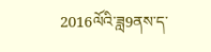2016ལོའི་ཟླ9ནས་ད་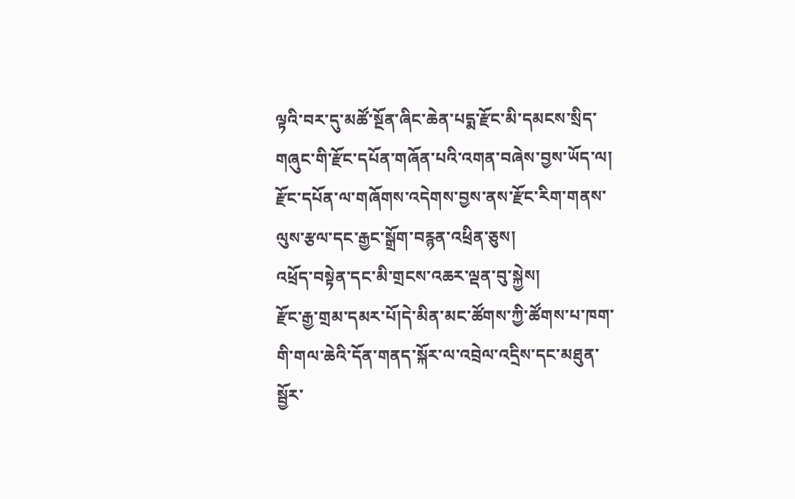ལྟའི་བར་དུ་མཚོ་སྔོན་ཞིང་ཆེན་པདྨ་རྫོང་མི་དམངས་སྲིད་གཞུང་གི་རྫོང་དཔོན་གཞོན་པའི་འགན་བཞེས་བྱས་ཡོད་ལ།
རྫོང་དཔོན་ལ་གཞོགས་འདེགས་བྱས་ནས་རྫོང་རིག་གནས་ལུས་རྩལ་དང་རྒྱང་སྒྲོག་བརྙན་འཕྲིན་ཅུས།
འཕྲོད་བསྟེན་དང་མི་གྲངས་འཆར་ལྡན་བུ་སྐྱེས།
རྫོང་རྒྱ་གྲམ་དམར་པོ།དེ་མིན་མང་ཚོགས་ཀྱི་ཚོགས་པ་ཁག་གི་གལ་ཆེའི་དོན་གནད་སྐོར་ལ་འབྲེལ་འདྲིས་དང་མཐུན་སྦྱོར་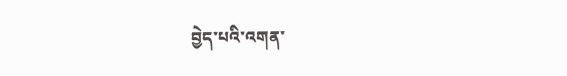བྱེད་པའི་འགན་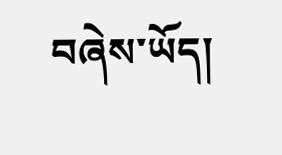བཞེས་ཡོད།